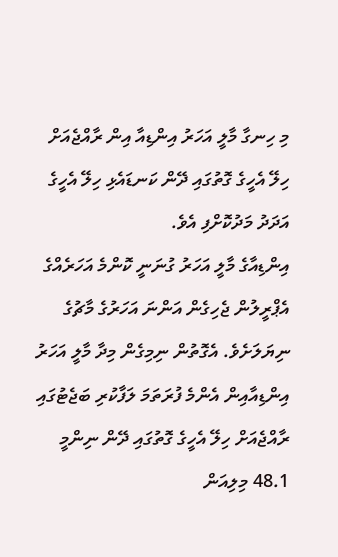މި ހިނގާ މާލީ އަހަރު އިންޑިއާ އިން ރާއްޖެއަށް ހިލޭ އެހީގެ ގޮތުގައި ދޭން ކަނޑައެޅި ހިލޭ އެހީގެ އަދަދު މަދުކޮށްފި އެވެ.
އިންޑިއާގެ މާލީ އަހަރު ގުނަނީ ކޮންމެ އަހަރެއްގެ އެޕްރީލުން ޖެހިގެން އަންނަ އަހަރުގެ މާޗުގެ ނިޔަލަށެވެ. އެގޮތުން ނިމިގެން މިދާ މާލީ އަހަރު އިންޑިއާއިން އެންމެ ފުރަތަމަ ލަފާކުރި ބަޖެޓުގައި ރާއްޖެއަށް ހިލޭ އެހީގެ ގޮތުގައި ދޭން ނިންމީ 48.1 މިލިއަން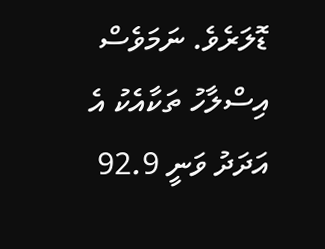ޑޮލަރެވެ. ނަމަވެސް އިސްލާހު ތަކާއެކު އެ އަދަދު ވަނީ 92.9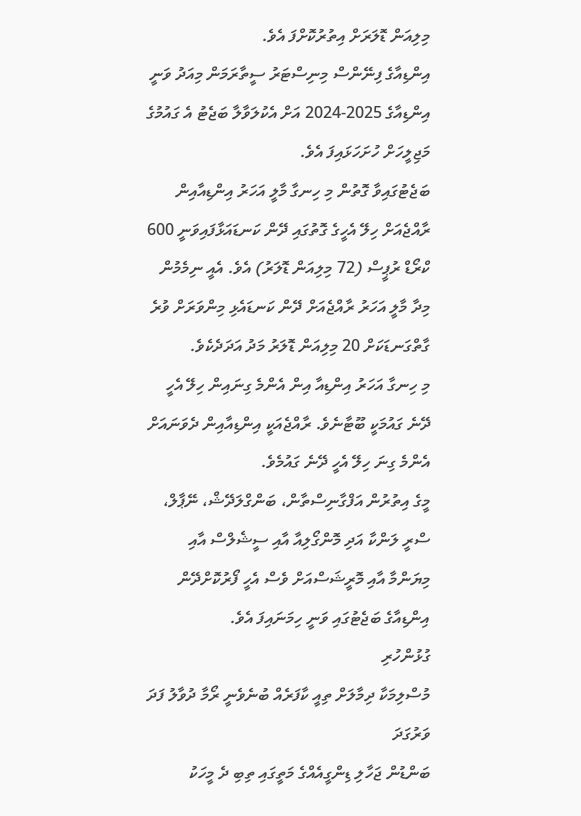މިލިއަން ޑޮލަރަށް އިތުރުކޮށްފަ އެވެ.
އިންޑިއާގެ ފިނޭންސް މިނިސްޓަރު ސީތާރަމަން މިއަދު ވަނީ އިންޑިއާގެ 2025-2024 އަށް އެކުލަވާލާ ބަޖެޓު އެ ގައުމުގެ މަޖިލީހަށް ހުށަހަޅައިފަ އެވެ.
ބަޖެޓުގައިވާ ގޮތުން މި ހިނގާ މާލީ އަހަރު އިންޑިއާއިން ރާއްޖެއަށް ހިލޭ އެހީގެ ގޮތުގައި ދޭން ކަނޑައަޅާފައިވަނީ 600 ކްރޯޑް ރުޕީސް (72 މިލިއަން ޑޮލަރު) އެވެ. އެއީ ނިމެމުން މިދާ މާލީ އަހަރު ރާއްޖެއަށް ދޭން ކަނޑައެޅި މިންވަރަށް ވުރެ ގާތްގަނޑަކަށް 20 މިލިއަން ޑޮލަރު މަދު އަދަދެކެވެ.
މި ހިނގާ އަހަރު އިންޑިއާ އިން އެންމެ ގިނައިން ހިލޭ އެހީ ދޭނެ ގައުމަކީ ބޫޓާނެވެ. ރާއްޖެއަކީ އިންޑިއާއިން ދެވަނައަށް އެންމެ ގިނަ ހިލޭ އެހީ ދޭނެ ގައުމެވެ.
މީގެ އިތުރުން އަފްގާނިސްތާން، ބަންގްލަދޭޝް، ނޭޕާލް، ސްރީ ލަންކާ އަދި މޮންގޯލިއާ އާއި ސީޝެލްސް އާއި މިޔަންމާ އާއި މޮރީޝަސްއަށް ވެސް އެހީ ފޯރުކޮށްދޭން އިންޑިއާގެ ބަޖެޓުގައި ވަނީ ހިމަނައިފަ އެވެ.
ގުޅުންހުރި
މުސްލިމަކާ ދިމާލަށް ތިއީ ކާފަރެއް ބުނެވެނީ ރޯމާ ދުވާލު ފަދަ ވަރުގަދަ
ބަންޑުން ޖަހާލި ޑިންގީއެއްގެ މަތީގައި ތިބި ދެ މީހަކު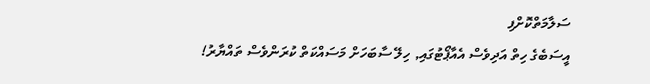ސަލާމަތްކޮށްފި
އީސަބެގެ ހިތް އަދިވެސް އެއާޕޯޓުގައި, ހިލޭ ސާބަހަށް މަސައްކަތް ކުރަންވެސް ތައްޔާރު!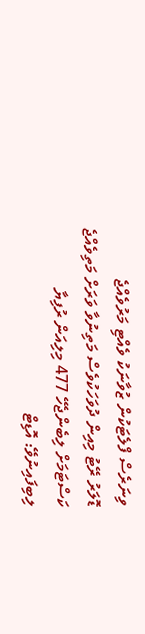ވިނަރެސް ފްލެޓަކުން ޒުވާނަކު ވެއްޓި މަރުވެއްޖެ
ޑޮލަރު ރޭޓު މިއިން ދުވަހަކުވެސް މަތިނުވާ ވަރަށް މަތިވެއްޖެ
ކަސްޓަމަށް ލިބެންޖެހޭ 477 މިލިއަން ރުފިޔާ ލިބިފައިނުވޭ: އޮޑިޓް